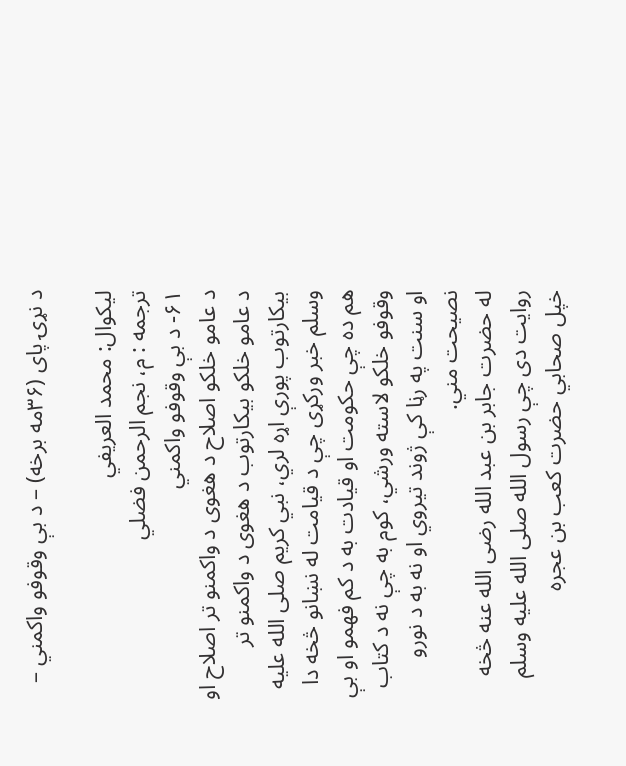د نړۍ پای (۳۶مه برخه) – د بې وقوفو واکمني –

لیکوال: محمد العریفي
ترجمه : م، نجم الرحمن فضلي
۶۱- د بې وقوفو واکمني
د عامو خلکو اصلاح د هغوی د واکمنو تر اصلاح او د عامو خلکو بيکارتوب د هغوی د واکمنو تر بيکارتوب پورې اړه لري، نبي کريم صلی الله علیه وسلم خبر ورکړی چې د قيامت له نښانو څخه دا هم ده چې حکومت او قيادت به د کم فهمو او بې وقوفو خلکو لاسته ورشي، کوم به چې نه د کتاب او سنت په رڼا کې ژوند تيروي او نه به د نورو نصيحت مني.
له حضرت جابر بن عبد الله رضی الله عنه څخه روايت دی چې رسول الله صلی الله علیه وسلم خپل صحابي حضرت کعب بن عجره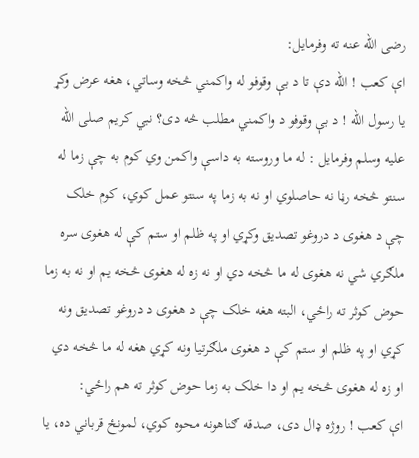رضی الله عنه ته وفرمايل:
اې کعب ! الله دې تا د بې وقوفو له واکمني څخه وساتي، هغه عرض وکړ يا رسول الله ! د بې وقوفو د واکمني مطلب څه دی؟ نبي کريم صلی الله علیه وسلم وفرمايل : له ما وروسته به داسې واکمن وي کوم به چې زما له سنتو څخه رڼا نه حاصلوي او نه به زما په سنتو عمل کوي، کوم خلک چې د هغوی د دروغو تصديق وکړي او په ظلم او ستم کې له هغوی سره ملګري شي نه هغوی له ما څخه دي او نه زه له هغوی څخه يم او نه به زما حوض کوثر ته راځي، البته هغه خلک چې د هغوی د دروغو تصديق ونه کړي او په ظلم او ستم کې د هغوی ملګرتيا ونه کړي هغه له ما څخه دي او زه له هغوی څخه يم او دا خلک به زما حوض کوثر ته هم راځي:
اې کعب ! روژه ډال دی، صدقه ګناهونه محوه کوي، لمونځ قرباني ده، يا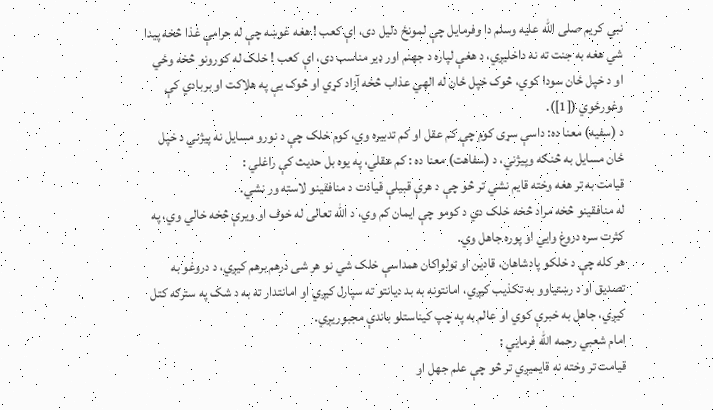نبي کريم صلی الله علیه وسلم دا وفرمايل چې لمونځ دليل دی، اې کعب ! هغه غوښه چې له حرامې غذا څخه پيدا شي هغه به جنت ته نه داخليږي، د هغې لپاره د جهنم اور ډير مناسب دی، اې کعب ! خلک له کورونو څخه وځي او د خپل ځان سودا کوي، څوک خپل ځان له الهي عذاب څخه آزاد کړي او څوک يې په هلاکت او بربادي کې وغورځوي ([1]).
د (سفيه) معنا ده: داسې سړی کوم چې کم عقل او کم تدبيره وي، کوم خلک چې د نورو مسايل نه پيژني د خپل ځان مسايل به څنګه وپيژني، د (سفاهت) معنا ده : کم عقلي، په يوه بل حديث کې راغلي :
قيامت به تر هغه وخته قايم نشي تر څو چې د هرې قبيلې قيادت د منافقينو لاسته ور نشي.
له منافقينو څخه مراد څخه خلک دي د کومو چې ايمان کم وي، د الله تعالی له خوف او ويرې څخه خالي وي، په کثرت سره دروغ وايي او پوره جاهل وي.
هر کله چې د خلکو پادشاهان، قادين او ټولواکان همداسې خلک شي نو هر شی درهم برهم کيږي، د دروغو به تصديق او د رښتياوو به تکذيب کيږي، امانتونه به بد ديانتو ته سپارل کيږي او امانتدار ته به د شک په سترګه کتل کيږي، جاهل به خبرې کوي او عالم به په چپ کيناستلو باندې مجبوريږي.
امام شعبي رحمه الله فرمايي :
قيامت تر وخته نه قايميږي تر څو چې علم جهل او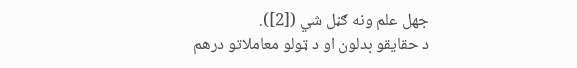جهل علم ونه ګڼل شي ([2]).
د حقايقو بدلون او د ټولو معاملاتو درهم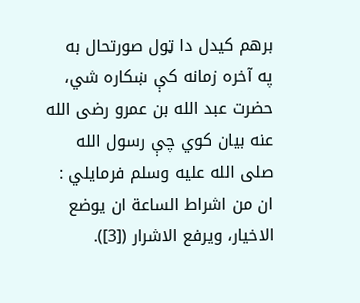برهم کيدل دا ټول صورتحال به په آخره زمانه کې ښکاره شي، حضرت عبد الله بن عمرو رضی الله عنه بيان کوي چې رسول الله صلی الله علیه وسلم فرمايلي :
ان من اشراط الساعة ان يوضع الاخيار، ويرفع الاشرار ([3]).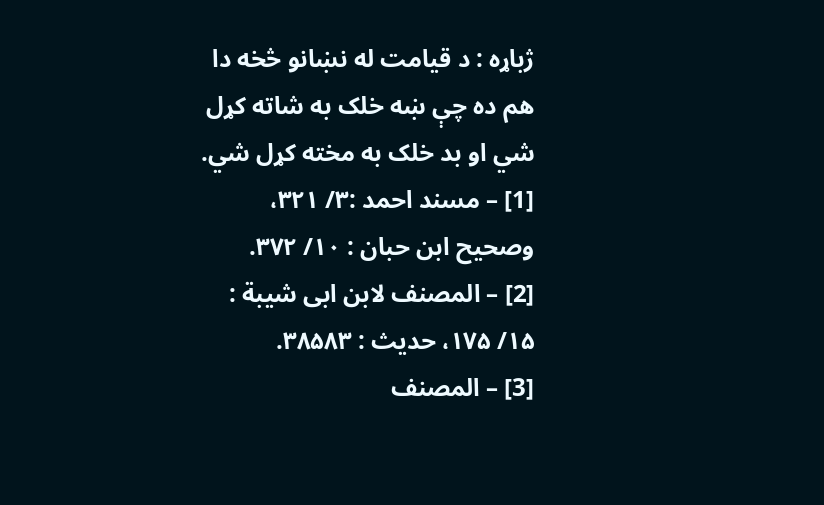ژباړه : د قيامت له نښانو څخه دا هم ده چې ښه خلک به شاته کړل شي او بد خلک به مخته کړل شي.
[1] – مسند احمد :۳/ ۳۲۱، وصحيح ابن حبان : ۱۰/ ۳۷۲.
[2] – المصنف لابن ابی شيبة : ۱۵/ ۱۷۵، حديث : ۳۸۵۸۳.
[3] – المصنف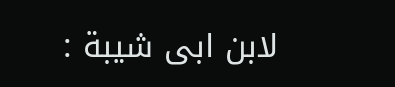لابن ابی شيبة :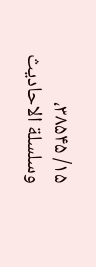۱۵/ ۳۸۵۴۵، وسلسلة الاحاديث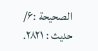الصحيحة :۶/ حديث : ۲۸۲۱.